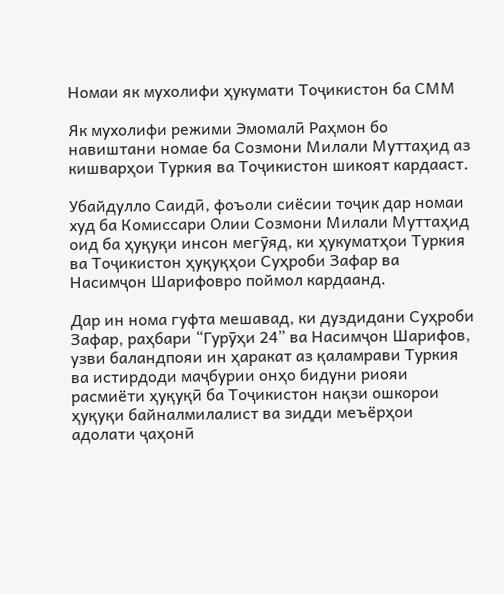Номаи як мухолифи ҳукумати Тоҷикистон ба СММ

Як мухолифи режими Эмомалӣ Раҳмон бо навиштани номае ба Созмони Милали Муттаҳид аз кишварҳои Туркия ва Тоҷикистон шикоят кардааст.

Убайдулло Саидӣ, фоъоли сиёсии тоҷик дар номаи худ ба Комиссари Олии Созмони Милали Муттаҳид оид ба ҳуқуқи инсон мегӯяд, ки ҳукуматҳои Туркия ва Тоҷикистон ҳуқуқҳои Суҳроби Зафар ва Насимҷон Шарифовро поймол кардаанд.

Дар ин нома гуфта мешавад, ки дуздидани Суҳроби Зафар, раҳбари “Гурӯҳи 24” ва Насимҷон Шарифов, узви баландпояи ин ҳаракат аз қаламрави Туркия ва истирдоди маҷбурии онҳо бидуни риояи расмиёти ҳуқуқӣ ба Тоҷикистон нақзи ошкорои ҳуқуқи байналмилалист ва зидди меъёрҳои адолати ҷаҳонӣ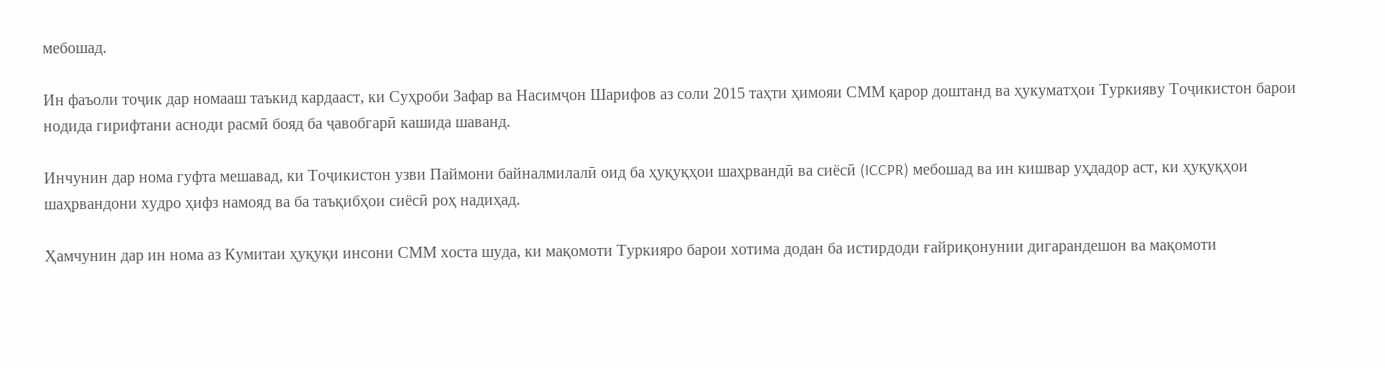мебошад.

Ин фаъоли тоҷик дар номааш таъкид кардааст, ки Суҳроби Зафар ва Насимҷон Шарифов аз соли 2015 таҳти ҳимояи СММ қарор доштанд ва ҳукуматҳои Туркияву Тоҷикистон барои нодида гирифтани асноди расмӣ бояд ба ҷавобгарӣ кашида шаванд.

Инчунин дар нома гуфта мешавад, ки Тоҷикистон узви Паймони байналмилалӣ оид ба ҳуқуқҳои шаҳрвандӣ ва сиёсӣ (ICCPR) мебошад ва ин кишвар уҳдадор аст, ки ҳуқуқҳои шаҳрвандони худро ҳифз намояд ва ба таъқибҳои сиёсӣ роҳ надиҳад.

Ҳамчунин дар ин нома аз Кумитаи ҳуқуқи инсони СММ хоста шуда, ки мақомоти Туркияро барои хотима додан ба истирдоди ғайриқонунии дигарандешон ва мақомоти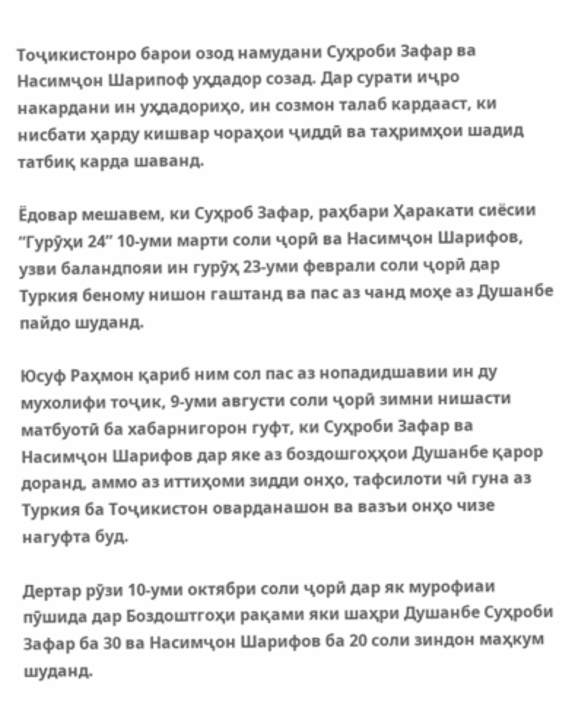Тоҷикистонро барои озод намудани Суҳроби Зафар ва Насимҷон Шарипоф уҳдадор созад. Дар сурати иҷро накардани ин уҳдадориҳо, ин созмон талаб кардааст, ки нисбати ҳарду кишвар чораҳои ҷиддӣ ва таҳримҳои шадид татбиқ карда шаванд.

Ёдовар мешавем, ки Суҳроб Зафар, раҳбари Ҳаракати сиёсии “Гурӯҳи 24” 10-уми марти соли ҷорӣ ва Насимҷон Шарифов, узви баландпояи ин гурӯҳ 23-уми феврали соли ҷорӣ дар Туркия беному нишон гаштанд ва пас аз чанд моҳе аз Душанбе пайдо шуданд.

Юсуф Раҳмон қариб ним сол пас аз нопадидшавии ин ду мухолифи тоҷик, 9-уми августи соли ҷорӣ зимни нишасти матбуотӣ ба хабарнигорон гуфт, ки Суҳроби Зафар ва Насимҷон Шарифов дар яке аз боздошгоҳҳои Душанбе қарор доранд, аммо аз иттиҳоми зидди онҳо, тафсилоти чӣ гуна аз Туркия ба Тоҷикистон оварданашон ва вазъи онҳо чизе нагуфта буд.

Дертар рӯзи 10-уми октябри соли ҷорӣ дар як мурофиаи пӯшида дар Боздоштгоҳи рақами яки шаҳри Душанбе Суҳроби Зафар ба 30 ва Насимҷон Шарифов ба 20 соли зиндон маҳкум шуданд.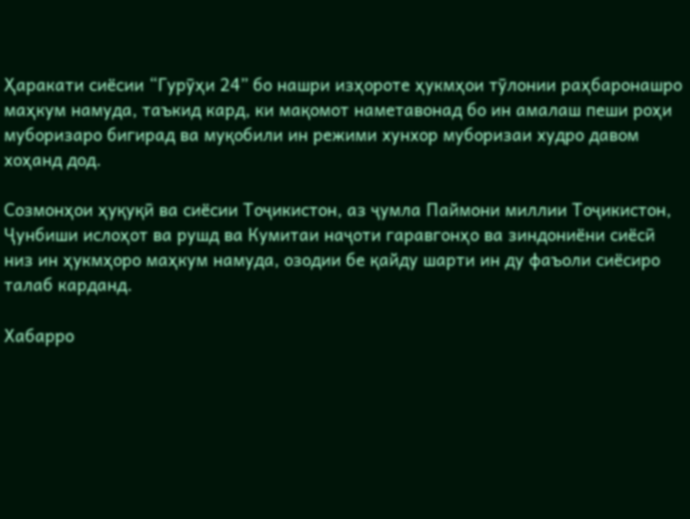Ҳаракати сиёсии “Гурӯҳи 24” бо нашри изҳороте ҳукмҳои тӯлонии раҳбаронашро маҳкум намуда, таъкид кард, ки мақомот наметавонад бо ин амалаш пеши роҳи муборизаро бигирад ва муқобили ин режими хунхор муборизаи худро давом хоҳанд дод.

Созмонҳои ҳуқуқӣ ва сиёсии Тоҷикистон, аз ҷумла Паймони миллии Тоҷикистон, Ҷунбиши ислоҳот ва рушд ва Кумитаи наҷоти гаравгонҳо ва зиндониёни сиёсӣ низ ин ҳукмҳоро маҳкум намуда, озодии бе қайду шарти ин ду фаъоли сиёсиро талаб карданд.

Хабарро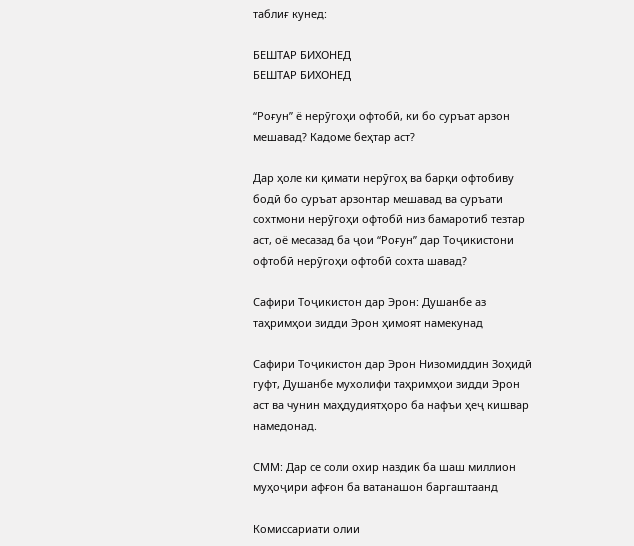таблиғ кунед:

БЕШТАР БИХОНЕД
БЕШТАР БИХОНЕД

“Роғун” ё нерӯгоҳи офтобӣ, ки бо суръат арзон мешавад? Кадоме беҳтар аст?

Дар ҳоле ки қимати нерӯгоҳ ва барқи офтобиву бодӣ бо суръат арзонтар мешавад ва суръати сохтмони нерӯгоҳи офтобӣ низ бамаротиб тезтар аст, оё месазад ба ҷои “Роғун” дар Тоҷикистони офтобӣ нерӯгоҳи офтобӣ сохта шавад?

Сафири Тоҷикистон дар Эрон: Душанбе аз таҳримҳои зидди Эрон ҳимоят намекунад

Сафири Тоҷикистон дар Эрон Низомиддин Зоҳидӣ гуфт, Душанбе мухолифи таҳримҳои зидди Эрон аст ва чунин маҳдудиятҳоро ба нафъи ҳеҷ кишвар намедонад.

СММ: Дар се соли охир наздик ба шаш миллион муҳоҷири афғон ба ватанашон баргаштаанд

Комиссариати олии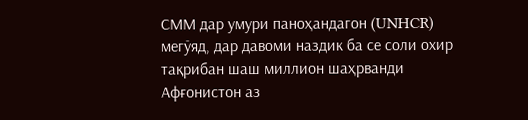СММ дар умури паноҳандагон (UNHCR) мегӯяд, дар давоми наздик ба се соли охир тақрибан шаш миллион шаҳрванди Афғонистон аз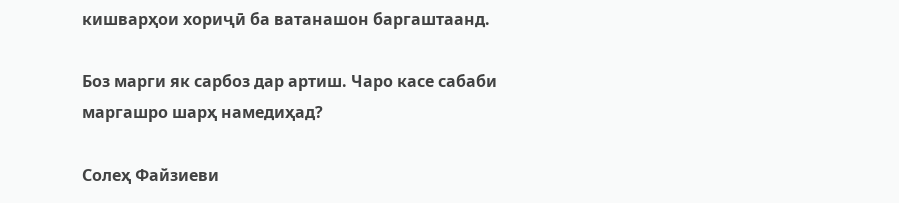кишварҳои хориҷӣ ба ватанашон баргаштаанд.

Боз марги як сарбоз дар артиш. Чаро касе сабаби маргашро шарҳ намедиҳад?

Солеҳ Файзиеви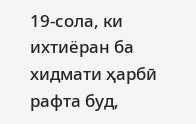19-сола, ки ихтиёран ба хидмати ҳарбӣ рафта буд,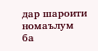дар шароити номаълум ба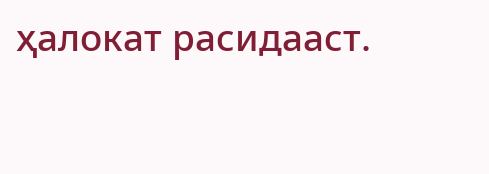ҳалокат расидааст.